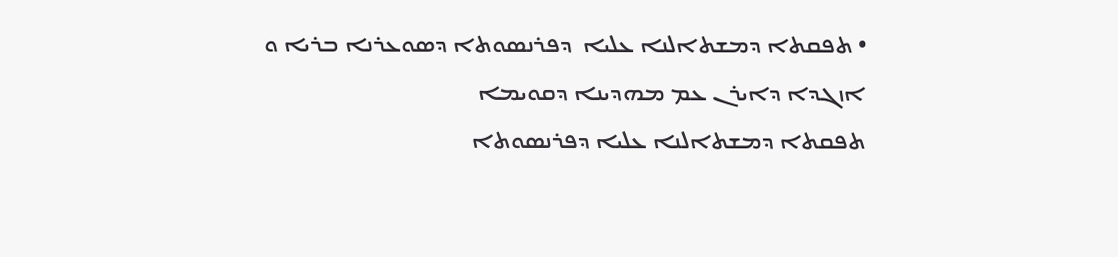• ܬܦܩܬܐ ܕܡܫܬܐܠܢܐ ܥܠܝܐ  ܕܦܪܢܣܘܬܐ ܕܣܘܥܪܢܐ ܒܪܝܐ ܘ ܐܙܓܕܐ ܕܐܝܪܢ ܥܡ ܡܗܕܝܢܐ ܕܩܘܝܡܐ
ܬܦܩܬܐ ܕܡܫܬܐܠܢܐ ܥܠܝܐ ܕܦܪܢܣܘܬܐ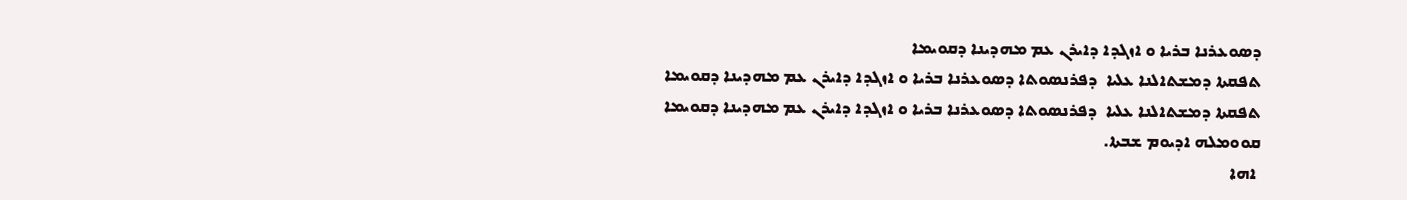ܕܣܘܥܪܢܐ ܒܪܝܐ ܘ ܐܙܓܕܐ ܕܐܝܪܢ ܥܡ ܡܗܕܝܢܐ ܕܩܘܝܡܐ
ܬܦܩܬܐ ܕܡܫܬܐܠܢܐ ܥܠܝܐ  ܕܦܪܢܣܘܬܐ ܕܣܘܥܪܢܐ ܒܪܝܐ ܘ ܐܙܓܕܐ ܕܐܝܪܢ ܥܡ ܡܗܕܝܢܐ ܕܩܘܝܡܐ
ܬܦܩܬܐ ܕܡܫܬܐܠܢܐ ܥܠܝܐ  ܕܦܪܢܣܘܬܐ ܕܣܘܥܪܢܐ ܒܪܝܐ ܘ ܐܙܓܕܐ ܕܐܝܪܢ ܥܡ ܡܗܕܝܢܐ ܕܩܘܝܡܐ ܩܘܘܡܠܗ ܐܕܝܘܡ ܫܒܬܐ.
 ܐܗܐ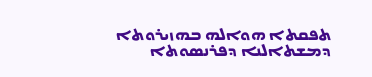ܬܦܩܬܐ ܗܘܐܠܗ ܒܗܙܝܪܘܬܐ ܕܡܫܬܐܠܢܐ ܕܦܪܢܣܘܬܐ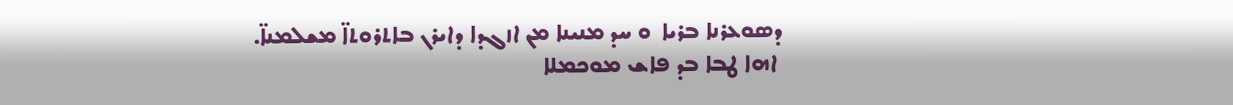ܕܣܘܥܪܢܐ ܒܪܝܐ  ܘ ܚܕ ܡܢܝܢܐ ܡܢ ܐܙܓܕܐ ܕܐܝܪܢ ܒܐܬܪܘܬܐ̈ ܡܫܠܡܢܐ̈.
 ܐܗܐ ܛܒܐ ܒܕ ܦܐܫ ܡܘܟܡܠܐ